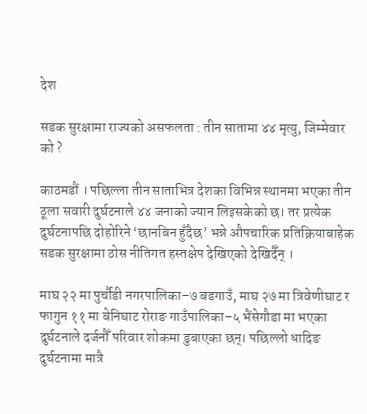देश

सडक सुरक्षामा राज्यको असफलता : तीन सातामा ४४ मृत्यु, जिम्मेवार को ?

काठमडौं । पछिल्ला तीन साताभित्र देशका विभिन्न स्थानमा भएका तीन ठूला सवारी दुर्घटनाले ४४ जनाको ज्यान लिइसकेको छ। तर प्रत्येक दुर्घटनापछि दोहोरिने ‘छानबिन हुँदैछ’ भन्ने औपचारिक प्रतिक्रियाबाहेक सडक सुरक्षामा ठोस नीतिगत हस्तक्षेप देखिएको देखिदैँन् ।

माघ २२ मा पुर्चौडी नगरपालिका–७ बडगाउँ, माघ २७ मा त्रिवेणीघाट र फागुन ११ मा बेनिघाट रोराङ गाउँपालिका–५ भैंसेगौडा मा भएका दुर्घटनाले दर्जनौँ परिवार शोकमा डुबाएका छन्। पछिल्लो धादिङ दुर्घटनामा मात्रै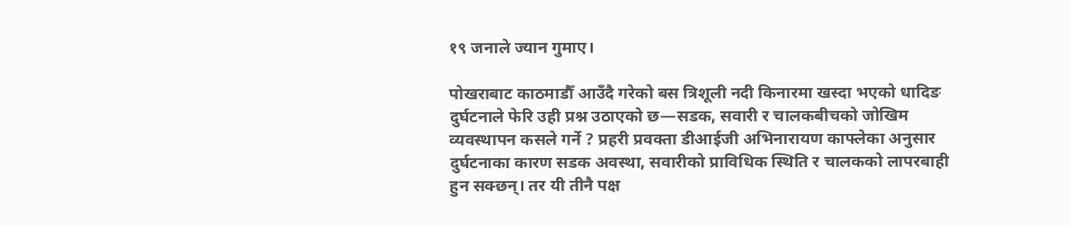१९ जनाले ज्यान गुमाए।

पोखराबाट काठमाडौँ आउँदै गरेको बस त्रिशूली नदी किनारमा खस्दा भएको धादिङ दुर्घटनाले फेरि उही प्रश्न उठाएको छ—सडक, सवारी र चालकबीचको जोखिम व्यवस्थापन कसले गर्ने ? प्रहरी प्रवक्ता डीआईजी अभिनारायण काफ्लेका अनुसार दुर्घटनाका कारण सडक अवस्था, सवारीको प्राविधिक स्थिति र चालकको लापरबाही हुन सक्छन्। तर यी तीनै पक्ष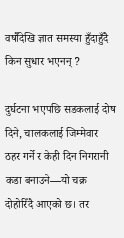वर्षौंदेखि ज्ञात समस्या हुँदाहुँदै किन सुधार भएनन् ?

दुर्घटना भएपछि सडकलाई दोष दिने, चालकलाई जिम्मेवार ठहर गर्ने र केही दिन निगरानी कडा बनाउने—यो चक्र दोहोरिँदै आएको छ। तर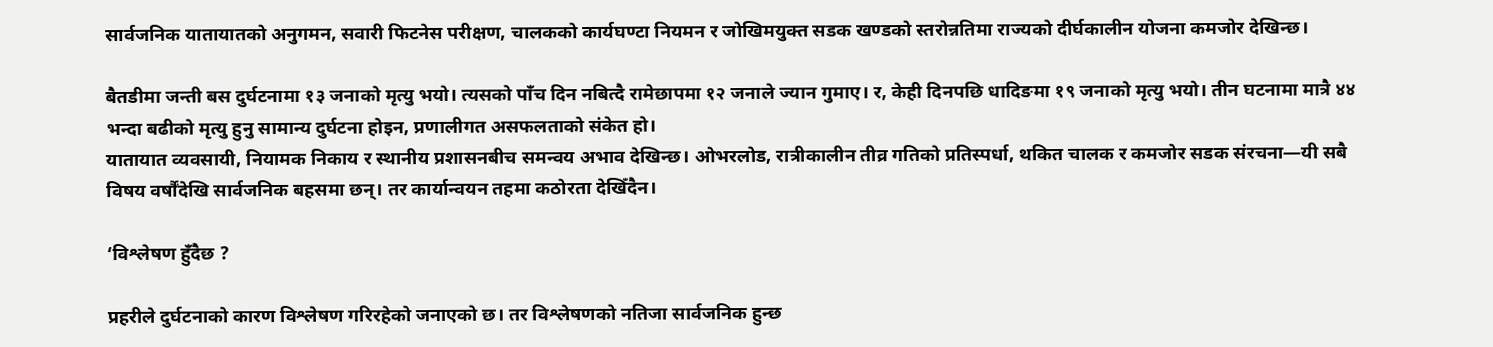सार्वजनिक यातायातको अनुगमन, सवारी फिटनेस परीक्षण, चालकको कार्यघण्टा नियमन र जोखिमयुक्त सडक खण्डको स्तरोन्नतिमा राज्यको दीर्घकालीन योजना कमजोर देखिन्छ।

बैतडीमा जन्ती बस दुर्घटनामा १३ जनाको मृत्यु भयो। त्यसको पाँच दिन नबित्दै रामेछापमा १२ जनाले ज्यान गुमाए। र, केही दिनपछि धादिङमा १९ जनाको मृत्यु भयो। तीन घटनामा मात्रै ४४ भन्दा बढीको मृत्यु हुनु सामान्य दुर्घटना होइन, प्रणालीगत असफलताको संकेत हो।
यातायात व्यवसायी, नियामक निकाय र स्थानीय प्रशासनबीच समन्वय अभाव देखिन्छ। ओभरलोड, रात्रीकालीन तीव्र गतिको प्रतिस्पर्धा, थकित चालक र कमजोर सडक संरचना—यी सबै विषय वर्षौंदेखि सार्वजनिक बहसमा छन्। तर कार्यान्वयन तहमा कठोरता देखिँदैन।

‘विश्लेषण हुँदैछ ?

प्रहरीले दुर्घटनाको कारण विश्लेषण गरिरहेको जनाएको छ। तर विश्लेषणको नतिजा सार्वजनिक हुन्छ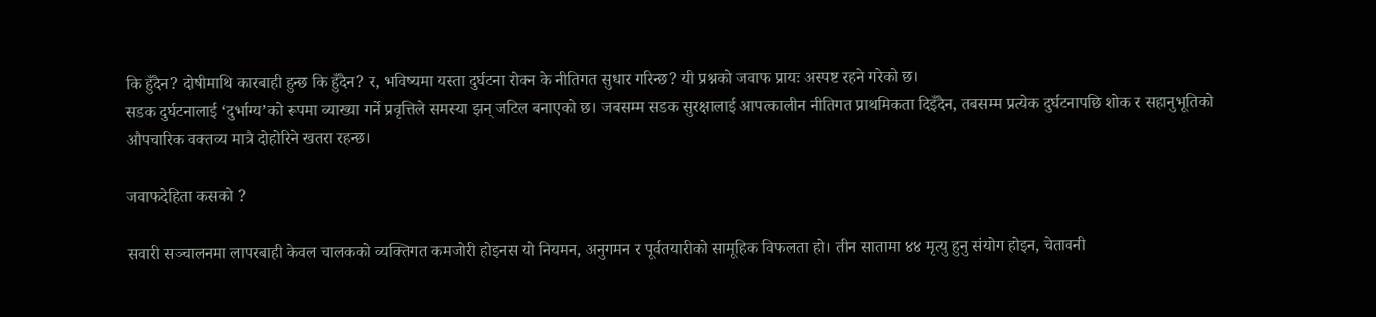कि हुँदैन? दोषीमाथि कारबाही हुन्छ कि हुँदैन? र, भविष्यमा यस्ता दुर्घटना रोक्न के नीतिगत सुधार गरिन्छ? यी प्रश्नको जवाफ प्रायः अस्पष्ट रहने गरेको छ।
सडक दुर्घटनालाई ‘दुर्भाग्य’को रूपमा व्याख्या गर्ने प्रवृत्तिले समस्या झन् जटिल बनाएको छ। जबसम्म सडक सुरक्षालाई आपत्कालीन नीतिगत प्राथमिकता दिइँदैन, तबसम्म प्रत्येक दुर्घटनापछि शोक र सहानुभूतिको औपचारिक वक्तव्य मात्रै दोहोरिने खतरा रहन्छ।

जवाफदेहिता कसको ?

सवारी सञ्चालनमा लापरबाही केवल चालकको व्यक्तिगत कमजोरी होइनस यो नियमन, अनुगमन र पूर्वतयारीको सामूहिक विफलता हो। तीन सातामा ४४ मृत्यु हुनु संयोग होइन, चेतावनी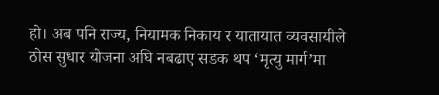हो। अब पनि राज्य, नियामक निकाय र यातायात व्यवसायीले ठोस सुधार योजना अघि नबढाए सडक थप ‘मृत्यु मार्ग’मा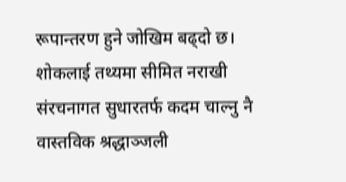रूपान्तरण हुने जोखिम बढ्दो छ। शोकलाई तथ्यमा सीमित नराखी संरचनागत सुधारतर्फ कदम चाल्नु नै वास्तविक श्रद्धाञ्जली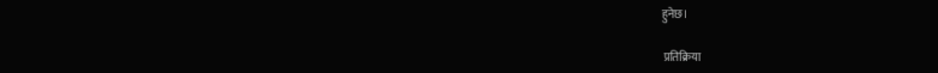हुनेछ।

 प्रतिक्रिया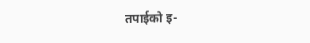तपाईको इ-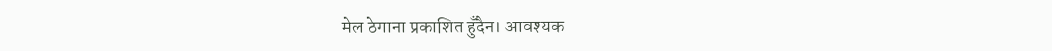मेल ठेगाना प्रकाशित हुँदैन। आवश्यक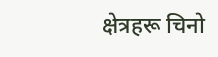क्षेत्रहरू चिनो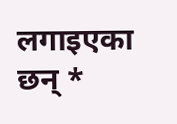लगाइएका छन् *